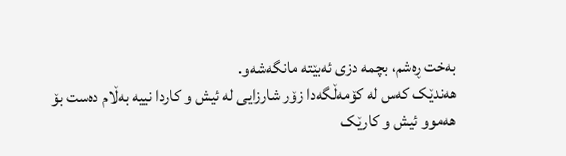بەخت ڕەشم، بچمە دزی ئەبێتە مانگەشەو.
هەندێک کەس لە کۆمەڵگەدا زۆر شارزایی لە ئیش و کاردا نییە بەڵام دەست بۆ هەموو ئیش و کارێک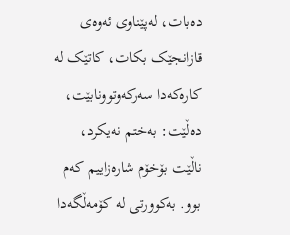دەبات، لەپێناوی ئەوەی قازانجێک بکات، کاتێک لە کارەکەدا سەرکەوتوونابێت، دەڵێت: بەختم نەیکرد، ناڵێت بۆخۆم شارەزاییم کەم بوو. بەکوورتی لە کۆمەڵگەدا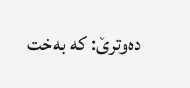دەوترێ: کە بەخت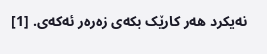نەیکرد هەر کارێک بکەی زەرەر ئەکەی. [1]